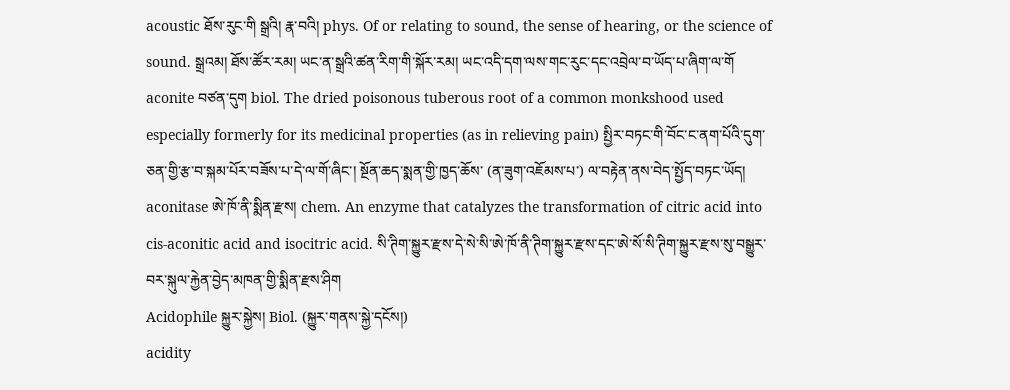acoustic ཐོས་རུང་གི སྒྲའི། རྣ་བའི། phys. Of or relating to sound, the sense of hearing, or the science of sound. སྒྲའམ། ཐོས་ཚོར་རམ། ཡང་ན་སྒྲའི་ཚན་རིག་གི་སྐོར་རམ། ཡང་འདི་དག་ལས་གང་རུང་དང་འབྲེལ་བ་ཡོད་པ་ཞིག་ལ་གོ
aconite བཙན་དུག biol. The dried poisonous tuberous root of a common monkshood used especially formerly for its medicinal properties (as in relieving pain) སྤྱིར་བཏང་གི་བོང་ང་ནག་པོའི་དུག་ཅན་གྱི་རྩ་བ་སྐམ་པོར་བཟོས་པ་དེ་ལ་གོ་ཞིང་། སྔོན་ཆད་སྨན་གྱི་ཁྱད་ཆོས་ (ན་ཟུག་འཇོམས་པ་) ལ་བརྟེན་ནས་བེད་སྤྱོད་བཏང་ཡོད།
aconitase ཨེ་ཁོ་ནི་སྨིན་རྫས། chem. An enzyme that catalyzes the transformation of citric acid into cis-aconitic acid and isocitric acid. སི་ཊིག་སྐྱུར་རྫས་དེ་སེ་སི་ཨེ་ཁོ་ནི་ཊིག་སྐྱུར་རྫས་དང་ཨེ་སོ་སི་ཊིག་སྐྱུར་རྫས་སུ་བསྒྱུར་བར་སྐུལ་རྐྱེན་བྱེད་མཁན་གྱི་སྨིན་རྫས་ཤིག
Acidophile སྐྱུར་སྐྱེས། Biol. (སྐྱུར་གནས་སྐྱེ་དངོས།)
acidity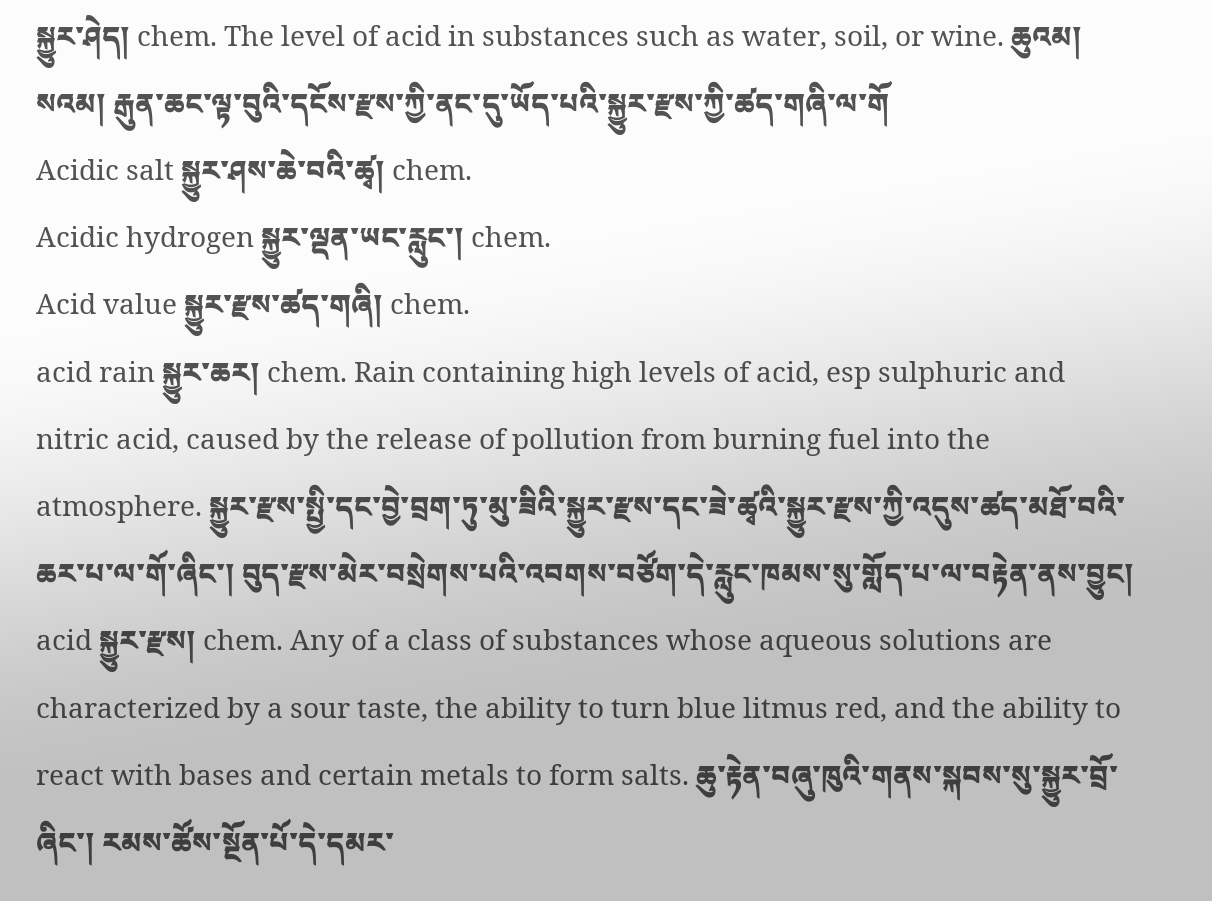སྐྱུར་ཤེད། chem. The level of acid in substances such as water, soil, or wine. ཆུའམ། སའམ། རྒུན་ཆང་ལྟ་བུའི་དངོས་རྫས་ཀྱི་ནང་དུ་ཡོད་པའི་སྐྱུར་རྫས་ཀྱི་ཚད་གཞི་ལ་གོ
Acidic salt སྐྱུར་ཤས་ཆེ་བའི་ཚྭ། chem.
Acidic hydrogen སྐྱུར་ལྡན་ཡང་རླུང་། chem.
Acid value སྐྱུར་རྫས་ཚད་གཞི། chem.
acid rain སྐྱུར་ཆར། chem. Rain containing high levels of acid, esp sulphuric and nitric acid, caused by the release of pollution from burning fuel into the atmosphere. སྐྱུར་རྫས་སྤྱི་དང་བྱེ་བྲག་ཏུ་མུ་ཟིའི་སྐྱུར་རྫས་དང་ཟེ་ཚྭའི་སྐྱུར་རྫས་ཀྱི་འདུས་ཚད་མཐོ་བའི་ཆར་པ་ལ་གོ་ཞིང་། བུད་རྫས་མེར་བསྲེགས་པའི་འབགས་བཙོག་དེ་རླུང་ཁམས་སུ་གློད་པ་ལ་བརྟེན་ནས་བྱུང།
acid སྐྱུར་རྫས། chem. Any of a class of substances whose aqueous solutions are characterized by a sour taste, the ability to turn blue litmus red, and the ability to react with bases and certain metals to form salts. ཆུ་རྟེན་བཞུ་ཁུའི་གནས་སྐབས་སུ་སྐྱུར་བྲོ་ཞིང་། རམས་ཚོས་སྔོན་པོ་དེ་དམར་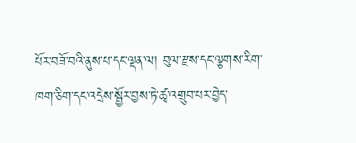པོར་བཟོ་བའི་ནུས་པ་དང་ལྡན་ལ། བུལ་རྫས་དང་ལྕགས་རིག་ཁག་ཅིག་དང་འདྲེས་སྦྱོར་བྱས་ཏེ་ཚྭ་འགྲུབ་པར་བྱེད་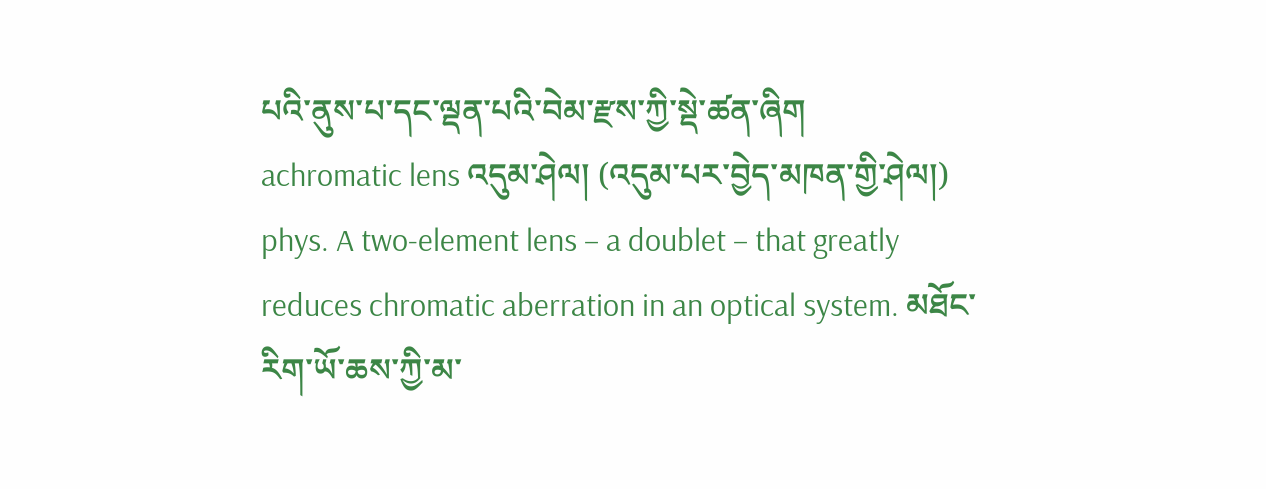པའི་ནུས་པ་དང་ལྡན་པའི་བེམ་རྫས་ཀྱི་སྡེ་ཚན་ཞིག
achromatic lens འདུམ་ཤེལ། (འདུམ་པར་བྱེད་མཁན་གྱི་ཤེལ།) phys. A two-element lens – a doublet – that greatly reduces chromatic aberration in an optical system. མཐོང་རིག་ཡོ་ཆས་ཀྱི་མ་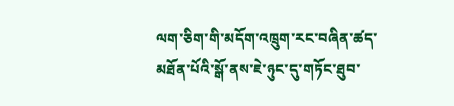ལག་ཅིག་གི་མདོག་འཁྲུག་རང་བཞིན་ཚད་མཐོན་པོའི་སྒོ་ནས་ཇེ་ཉུང་དུ་གཏོང་ཐུབ་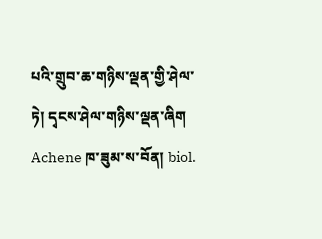པའི་གྲུབ་ཆ་གཉིས་ལྡན་གྱི་ཤེལ་ཏེ། དྭངས་ཤེལ་གཉིས་ལྡན་ཞིག
Achene ཁ་ཟུམ་ས་བོན། biol.